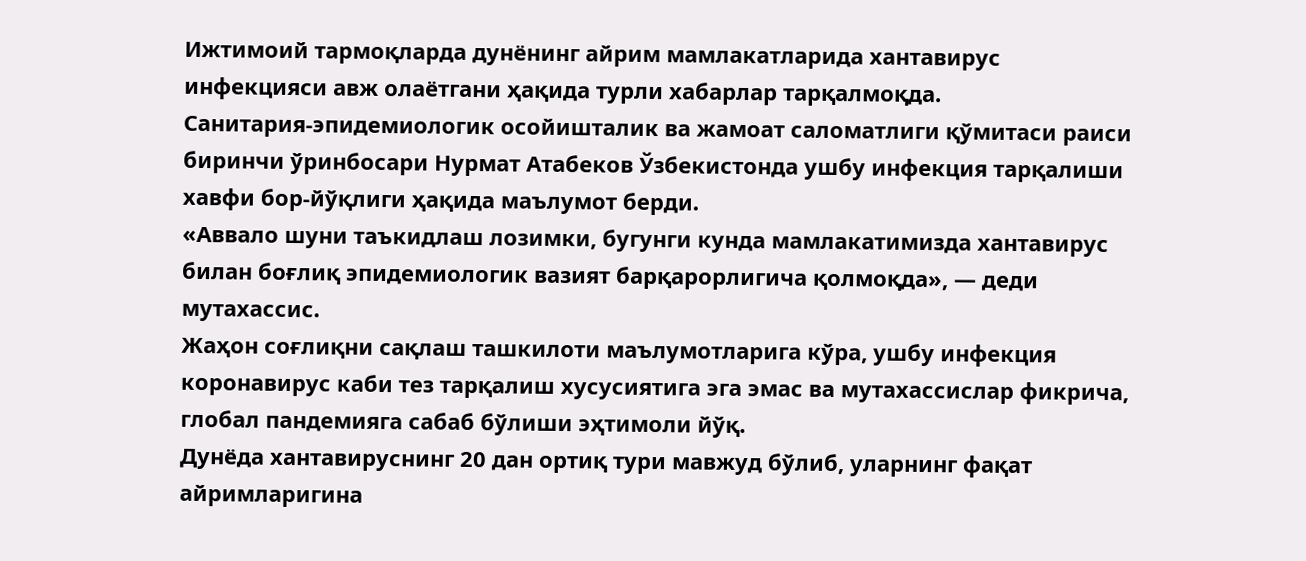Ижтимоий тармоқларда дунёнинг айрим мамлакатларида хантавирус инфекцияси авж олаётгани ҳақида турли хабарлар тарқалмоқда.
Санитария-эпидемиологик осойишталик ва жамоат саломатлиги қўмитаси раиси биринчи ўринбосари Нурмат Атабеков Ўзбекистонда ушбу инфекция тарқалиши хавфи бор-йўқлиги ҳақида маълумот берди.
«Аввало шуни таъкидлаш лозимки, бугунги кунда мамлакатимизда хантавирус билан боғлиқ эпидемиологик вазият барқарорлигича қолмоқда», — деди мутахассис.
Жаҳон соғлиқни сақлаш ташкилоти маълумотларига кўра, ушбу инфекция коронавирус каби тез тарқалиш хусусиятига эга эмас ва мутахассислар фикрича, глобал пандемияга сабаб бўлиши эҳтимоли йўқ.
Дунёда хантавируснинг 20 дан ортиқ тури мавжуд бўлиб, уларнинг фақат айримларигина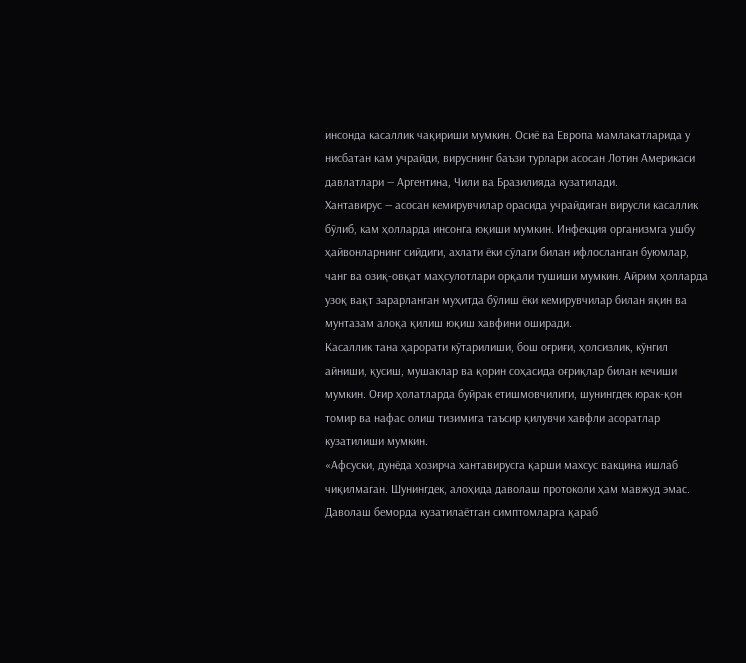инсонда касаллик чақириши мумкин. Осиё ва Европа мамлакатларида у нисбатан кам учрайди, вируснинг баъзи турлари асосан Лотин Америкаси давлатлари — Аргентина, Чили ва Бразилияда кузатилади.
Хантавирус — асосан кемирувчилар орасида учрайдиган вирусли касаллик бўлиб, кам ҳолларда инсонга юқиши мумкин. Инфекция организмга ушбу ҳайвонларнинг сийдиги, ахлати ёки сўлаги билан ифлосланган буюмлар, чанг ва озиқ-овқат маҳсулотлари орқали тушиши мумкин. Айрим ҳолларда узоқ вақт зарарланган муҳитда бўлиш ёки кемирувчилар билан яқин ва мунтазам алоқа қилиш юқиш хавфини оширади.
Касаллик тана ҳарорати кўтарилиши, бош оғриғи, ҳолсизлик, кўнгил айниши, қусиш, мушаклар ва қорин соҳасида оғриқлар билан кечиши мумкин. Оғир ҳолатларда буйрак етишмовчилиги, шунингдек юрак-қон томир ва нафас олиш тизимига таъсир қилувчи хавфли асоратлар кузатилиши мумкин.
«Афсуски, дунёда ҳозирча хантавирусга қарши махсус вакцина ишлаб чиқилмаган. Шунингдек, алоҳида даволаш протоколи ҳам мавжуд эмас. Даволаш беморда кузатилаётган симптомларга қараб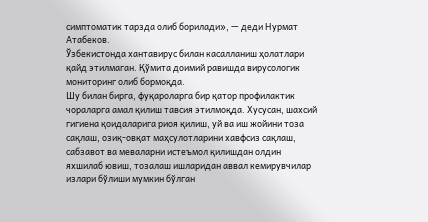симптоматик тарзда олиб борилади», — деди Нурмат Атабеков.
Ўзбекистонда хантавирус билан касалланиш ҳолатлари қайд этилмаган. Қўмита доимий равишда вирусологик мониторинг олиб бормоқда.
Шу билан бирга, фуқароларга бир қатор профилактик чораларга амал қилиш тавсия этилмоқда. Хусусан, шахсий гигиена қоидаларига риоя қилиш, уй ва иш жойини тоза сақлаш, озиқ-овқат маҳсулотларини хавфсиз сақлаш, сабзавот ва меваларни истеъмол қилишдан олдин яхшилаб ювиш, тозалаш ишларидан аввал кемирувчилар излари бўлиши мумкин бўлган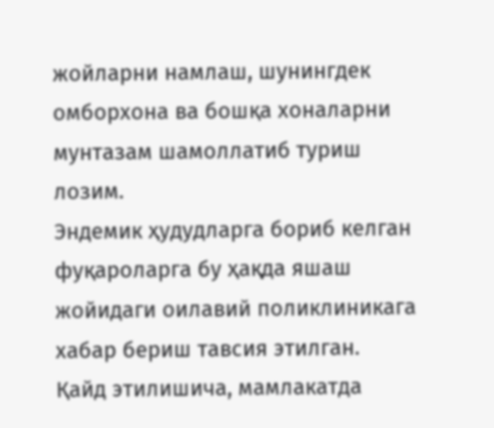жойларни намлаш, шунингдек омборхона ва бошқа хоналарни мунтазам шамоллатиб туриш лозим.
Эндемик ҳудудларга бориб келган фуқароларга бу ҳақда яшаш жойидаги оилавий поликлиникага хабар бериш тавсия этилган.
Қайд этилишича, мамлакатда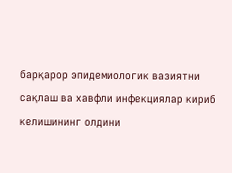барқарор эпидемиологик вазиятни сақлаш ва хавфли инфекциялар кириб келишининг олдини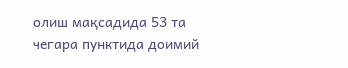олиш мақсадида 53 та чегара пунктида доимий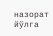назорат йўлга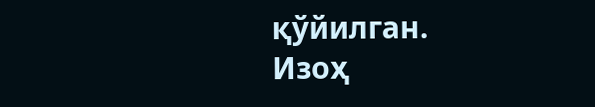қўйилган.
Изоҳ